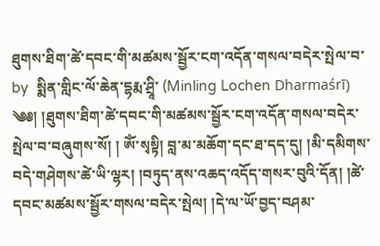ཐུགས་ཐིག་ཚེ་དབང་གི་མཚམས་སྦྱོར་ངག་འདོན་གསལ་བདེར་སྤེལ་བ་
by  སྨིན་གླིང་ལོ་ཆེན་དྷརྨ་ཤྲཱི་ (Minling Lochen Dharmaśrī)
༄༅། །ཐུགས་ཐིག་ཚེ་དབང་གི་མཚམས་སྦྱོར་ངག་འདོན་གསལ་བདེར་སྤེལ་བ་བཞུགས་སོ། ། ཨོཾ་སྭསྟི། བླ་མ་མཆོག་དང་ཐ་དད་དུ། །མི་དམིགས་བདེ་གཤེགས་ཚེ་ཡི་ལྷར། །བཏུད་ནས་འཆད་འདོད་གསར་བུའི་དོན། །ཚེ་དབང་མཚམས་སྦྱོར་གསལ་བདེར་སྤེལ། །དེ་ལ་ཡོ་བྱད་བཤམ་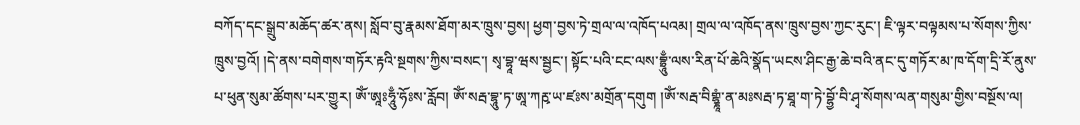བཀོད་དང་སྒྲུབ་མཆོད་ཚར་ནས། སློབ་བུ་རྣམས་ཐོག་མར་ཁྲུས་བྱས། ཕྱག་བྱས་ཏེ་གྲལ་ལ་འཁོད་པའམ། གྲལ་ལ་འཁོད་ནས་ཁྲུས་བྱས་ཀྱང་རུང་། ཇི་ལྟར་བལྟམས་པ་སོགས་ཀྱིས་ཁྲུས་བྱའོ། །དེ་ནས་བགེགས་གཏོར་རྟའི་སྔགས་ཀྱིས་བསང་། སྭ་བྷཱ་ཝས་སྦྱང་། སྟོང་པའི་ངང་ལས་བྷྲཱུྃ་ལས་རིན་པོ་ཆེའི་སྣོད་ཡངས་ཤིང་རྒྱ་ཆེ་བའི་ནང་དུ་གཏོར་མ་ཁ་དོག་དྲི་རོ་ནུས་པ་ཕུན་སུམ་ཚོགས་པར་གྱུར། ཨོཾ་ཨཱཿཧཱུྃ་ཧོཿས་རློབ། ཨོཾ་སརྦ་བྷཱུ་ཏ་ཨཱ་ཀརྵ་ཡ་ཛཿས་མགྲོན་དགུག །ཨོཾ་སརྦ་བིགྷྣཱཾ་ན་མཿསརྦ་ཏ་ཐཱ་ག་ཏེ་བྷྱོ་བི་ཤྭ་སོགས་ལན་གསུམ་གྱིས་བསྔོས་ལ།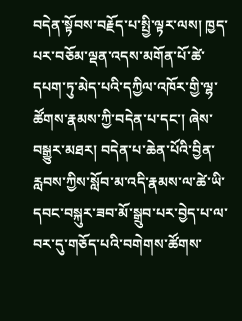བདེན་སྟོབས་བརྗོད་པ་སྤྱི་ལྟར་ལས། ཁྱད་པར་བཅོམ་ལྡན་འདས་མགོན་པོ་ཚེ་དཔག་ཏུ་མེད་པའི་དཀྱིལ་འཁོར་གྱི་ལྷ་ཚོགས་རྣམས་ཀྱི་བདེན་པ་དང་། ཞེས་བསྒྱུར་མཐར། བདེན་པ་ཆེན་པོའི་བྱིན་རླབས་ཀྱིས་སློབ་མ་འདི་རྣམས་ལ་ཚེ་ཡི་དབང་བསྐུར་ཟབ་མོ་སྒྲུབ་པར་བྱེད་པ་ལ་བར་དུ་གཅོད་པའི་བགེགས་ཚོགས་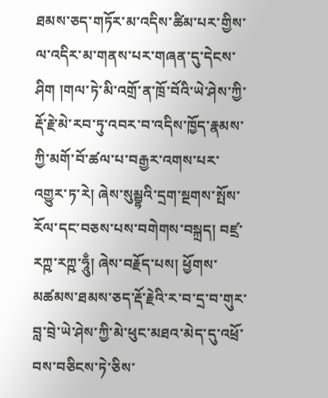ཐམས་ཅད་གཏོར་མ་འདིས་ཚིམ་པར་གྱིས་ལ་འདིར་མ་གནས་པར་གཞན་དུ་དེངས་ཤིག །གལ་ཏེ་མི་འགྲོ་ན་ཁྲོ་བོའི་ཡེ་ཤེས་ཀྱི་རྡོ་རྗེ་མེ་རབ་ཏུ་འབར་བ་འདིས་ཁྱོད་རྣམས་ཀྱི་མགོ་བོ་ཚལ་པ་བརྒྱར་འགས་པར་འགྱུར་ཏ་རེ། ཞེས་སུམྦྷའི་དྲག་སྔགས་སྤོས་རོལ་དང་བཅས་པས་བགེགས་བསྐྲད། བཛྲ་རཀྵ་རཀྵ་ཧཱུྃ། ཞེས་བརྗོད་པས། ཕྱོགས་མཚམས་ཐམས་ཅད་རྡོ་རྗེའི་ར་བ་དྲ་བ་གུར་བླ་བྲེ་ཡེ་ཤེས་ཀྱི་མེ་ཕུང་མཐའ་མེད་དུ་འཕྲོ་བས་བཅིངས་ཏེ་ཅིས་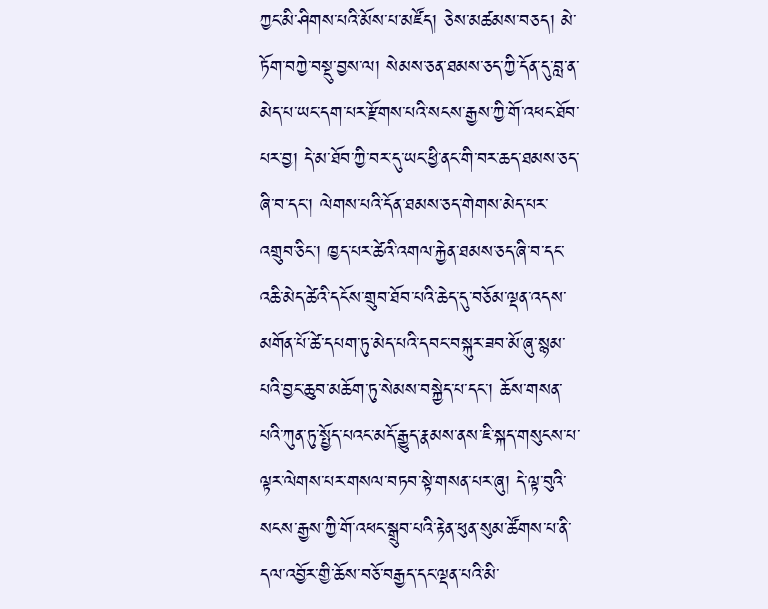ཀྱང་མི་ཤིགས་པའི་མོས་པ་མཛོད། ཅེས་མཚམས་བཅད། མེ་ཏོག་བཀྱེ་བསྡུ་བྱས་ལ། སེམས་ཅན་ཐམས་ཅད་ཀྱི་དོན་དུ་བླ་ན་མེད་པ་ཡང་དག་པར་རྫོགས་པའི་སངས་རྒྱས་ཀྱི་གོ་འཕང་ཐོབ་པར་བྱ། དེ་མ་ཐོབ་ཀྱི་བར་དུ་ཡང་ཕྱི་ནང་གི་བར་ཆད་ཐམས་ཅད་ཞི་བ་དང་། ལེགས་པའི་དོན་ཐམས་ཅད་གེགས་མེད་པར་འགྲུབ་ཅིང་། ཁྱད་པར་ཚེའི་འགལ་རྐྱེན་ཐམས་ཅད་ཞི་བ་དང་འཆི་མེད་ཚེའི་དངོས་གྲུབ་ཐོབ་པའི་ཆེད་དུ་བཅོམ་ལྡན་འདས་མགོན་པོ་ཚེ་དཔག་ཏུ་མེད་པའི་དབང་བསྐུར་ཟབ་མོ་ཞུ་སྙམ་པའི་བྱང་ཆུབ་མཆོག་ཏུ་སེམས་བསྐྱེད་པ་དང་། ཆོས་གསན་པའི་ཀུན་ཏུ་སྤྱོད་པའང་མདོ་རྒྱུད་རྣམས་ནས་ཇི་སྐད་གསུངས་པ་ལྟར་ལེགས་པར་གསལ་བཏབ་སྟེ་གསན་པར་ཞུ། དེ་ལྟ་བུའི་སངས་རྒྱས་ཀྱི་གོ་འཕང་སྒྲུབ་པའི་རྟེན་ཕུན་སུམ་ཚོགས་པ་ནི་དལ་འབྱོར་གྱི་ཆོས་བཅོ་བརྒྱད་དང་ལྡན་པའི་མི་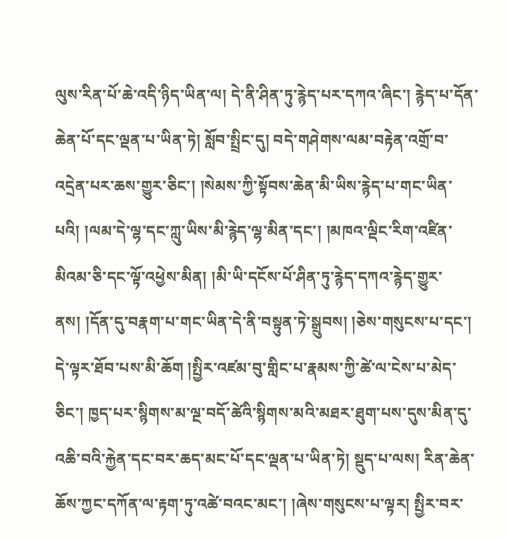ལུས་རིན་པོ་ཆེ་འདི་ཉིད་ཡིན་ལ། དེ་ནི་ཤིན་ཏུ་རྙེད་པར་དཀའ་ཞིང་། རྙེད་པ་དོན་ཆེན་པོ་དང་ལྡན་པ་ཡིན་ཏེ། སློབ་སྤྲིང་དུ། བདེ་གཤེགས་ལམ་བརྟེན་འགྲོ་བ་འདྲེན་པར་ཆས་གྱུར་ཅིང་། །སེམས་ཀྱི་སྟོབས་ཆེན་མི་ཡིས་རྙེད་པ་གང་ཡིན་པའི། །ལམ་དེ་ལྷ་དང་ཀླུ་ཡིས་མི་རྙེད་ལྷ་མིན་དང་། །མཁའ་ལྡིང་རིག་འཛིན་མིའམ་ཅི་དང་ལྟོ་འཕྱེས་མིན། །མི་ཡི་དངོས་པོ་ཤིན་ཏུ་རྙེད་དཀའ་རྙེད་གྱུར་ནས། །དོན་དུ་བརྣག་པ་གང་ཡིན་དེ་ནི་བསྟུན་ཏེ་སྒྲུབས། །ཅེས་གསུངས་པ་དང་། དེ་ལྟར་ཐོབ་པས་མི་ཆོག །སྤྱིར་འཛམ་བུ་གླིང་པ་རྣམས་ཀྱི་ཚེ་ལ་ངེས་པ་མེད་ཅིང་། ཁྱད་པར་སྙིགས་མ་ལྔ་བདོ་ཚེའི་སྙིགས་མའི་མཐར་ཐུག་པས་དུས་མིན་དུ་འཆི་བའི་རྐྱེན་དང་བར་ཆད་མང་པོ་དང་ལྡན་པ་ཡིན་ཏེ། སྡུད་པ་ལས། རིན་ཆེན་ཆོས་ཀྱང་དཀོན་ལ་རྟག་ཏུ་འཚེ་བའང་མང་། །ཞེས་གསུངས་པ་ལྟར། སྤྱིར་བར་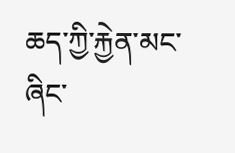ཆད་ཀྱི་རྐྱེན་མང་ཞིང་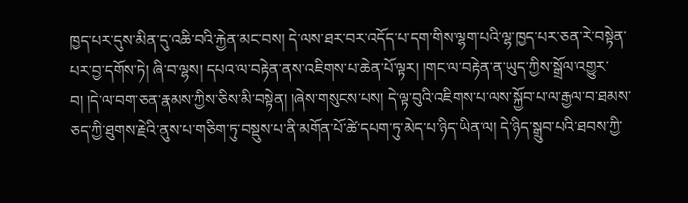ཁྱད་པར་དུས་མིན་དུ་འཆི་བའི་རྐྱེན་མང་བས། དེ་ལས་ཐར་བར་འདོད་པ་དག་གིས་ལྷག་པའི་ལྷ་ཁྱད་པར་ཅན་རེ་བསྟེན་པར་བྱ་དགོས་ཏེ། ཞི་བ་ལྷས། དཔའ་ལ་བརྟེན་ནས་འཇིགས་པ་ཆེན་པོ་ལྟར། །གང་ལ་བརྟེན་ན་ཡུད་ཀྱིས་སྒྲོལ་འགྱུར་བ། །དེ་ལ་བག་ཅན་རྣམས་ཀྱིས་ཅིས་མི་བསྟེན། །ཞེས་གསུངས་པས། དེ་ལྟ་བུའི་འཇིགས་པ་ལས་སྐྱོབ་པ་ལ་རྒྱལ་བ་ཐམས་ཅད་ཀྱི་ཐུགས་རྗེའི་ནུས་པ་གཅིག་ཏུ་བསྡུས་པ་ནི་མགོན་པོ་ཚེ་དཔག་ཏུ་མེད་པ་ཉིད་ཡིན་ལ། དེ་ཉིད་སྒྲུབ་པའི་ཐབས་ཀྱི་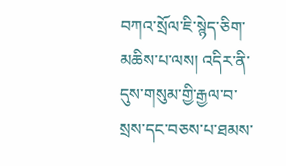བཀའ་སྲོལ་ཇི་སྙེད་ཅིག་མཆིས་པ་ལས། འདིར་ནི་དུས་གསུམ་གྱི་རྒྱལ་བ་སྲས་དང་བཅས་པ་ཐམས་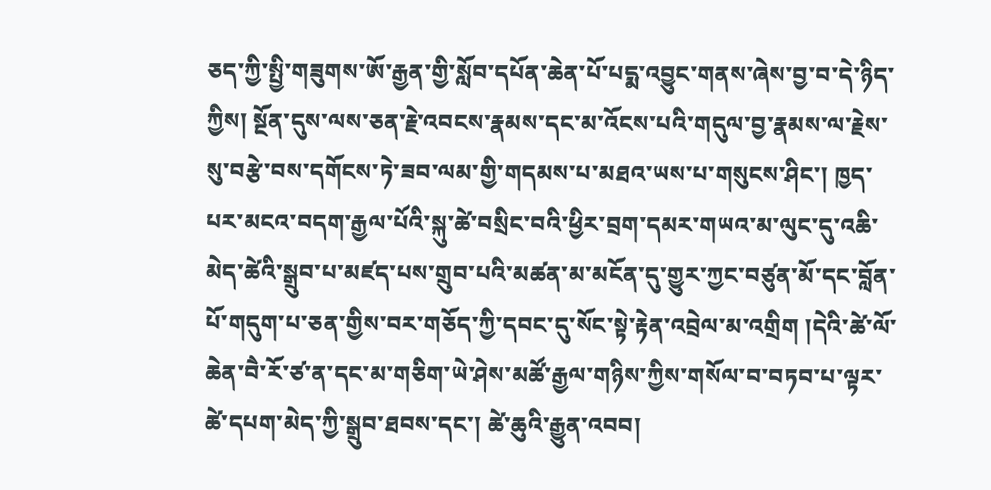ཅད་ཀྱི་སྤྱི་གཟུགས་ཨོ་རྒྱན་གྱི་སློབ་དཔོན་ཆེན་པོ་པདྨ་འབྱུང་གནས་ཞེས་བྱ་བ་དེ་ཉིད་ཀྱིས། སྔོན་དུས་ལས་ཅན་རྗེ་འབངས་རྣམས་དང་མ་འོངས་པའི་གདུལ་བྱ་རྣམས་ལ་རྗེས་སུ་བརྩེ་བས་དགོངས་ཏེ་ཟབ་ལམ་གྱི་གདམས་པ་མཐའ་ཡས་པ་གསུངས་ཤིང་། ཁྱད་པར་མངའ་བདག་རྒྱལ་པོའི་སྐུ་ཚེ་བསྲིང་བའི་ཕྱིར་བྲག་དམར་གཡའ་མ་ལུང་དུ་འཆི་མེད་ཚེའི་སྒྲུབ་པ་མཛད་པས་གྲུབ་པའི་མཚན་མ་མངོན་དུ་གྱུར་ཀྱང་བཙུན་མོ་དང་བློན་པོ་གདུག་པ་ཅན་གྱིས་བར་གཅོད་ཀྱི་དབང་དུ་སོང་སྟེ་རྟེན་འབྲེལ་མ་འགྲིག །དེའི་ཚེ་ལོ་ཆེན་བཻ་རོ་ཙ་ན་དང་མ་གཅིག་ཡེ་ཤེས་མཚོ་རྒྱལ་གཉིས་ཀྱིས་གསོལ་བ་བཏབ་པ་ལྟར་ཚེ་དཔག་མེད་ཀྱི་སྒྲུབ་ཐབས་དང་། ཚེ་ཆུའི་རྒྱུན་འབབ།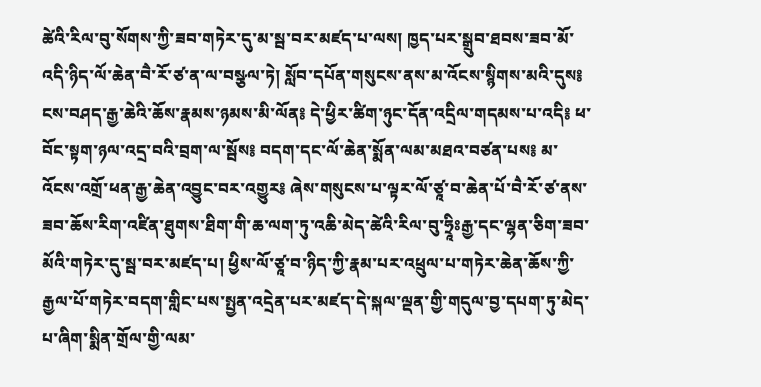ཚེའི་རིལ་བུ་སོགས་ཀྱི་ཟབ་གཏེར་དུ་མ་སྦ་བར་མཛད་པ་ལས། ཁྱད་པར་སྒྲུབ་ཐབས་ཟབ་མོ་འདི་ཉིད་ལོ་ཆེན་བཻ་རོ་ཙ་ན་ལ་བསྩལ་ཏེ། སློབ་དཔོན་གསུངས་ནས་མ་འོངས་སྙིགས་མའི་དུས༔ ངས་བཤད་རྒྱ་ཆེའི་ཆོས་རྣམས་ཉམས་མི་ལོན༔ དེ་ཕྱིར་ཚིག་ཉུང་དོན་འདྲིལ་གདམས་པ་འདི༔ ཕ་བོང་སྟག་ཉལ་འདྲ་བའི་བྲག་ལ་སྦོས༔ བདག་དང་ལོ་ཆེན་སྨོན་ལམ་མཐའ་བཙན་པས༔ མ་འོངས་འགྲོ་ཕན་རྒྱ་ཆེན་འབྱུང་བར་འགྱུར༔ ཞེས་གསུངས་པ་ལྟར་ལོ་ཙཱ་བ་ཆེན་པོ་བཻ་རོ་ཙ་ནས་ཟབ་ཆོས་རིག་འཛིན་ཐུགས་ཐིག་གི་ཆ་ལག་ཏུ་འཆི་མེད་ཚེའི་རིལ་བུ་ཧྲཱིཿརྒྱ་དང་ལྷན་ཅིག་ཟབ་མོའི་གཏེར་དུ་སྦ་བར་མཛད་པ། ཕྱིས་ལོ་ཙཱ་བ་ཉིད་ཀྱི་རྣམ་པར་འཕྲུལ་པ་གཏེར་ཆེན་ཆོས་ཀྱི་རྒྱལ་པོ་གཏེར་བདག་གླིང་པས་སྤྱན་འདྲེན་པར་མཛད་དེ་སྐལ་ལྡན་གྱི་གདུལ་བྱ་དཔག་ཏུ་མེད་པ་ཞིག་སྨིན་གྲོལ་གྱི་ལམ་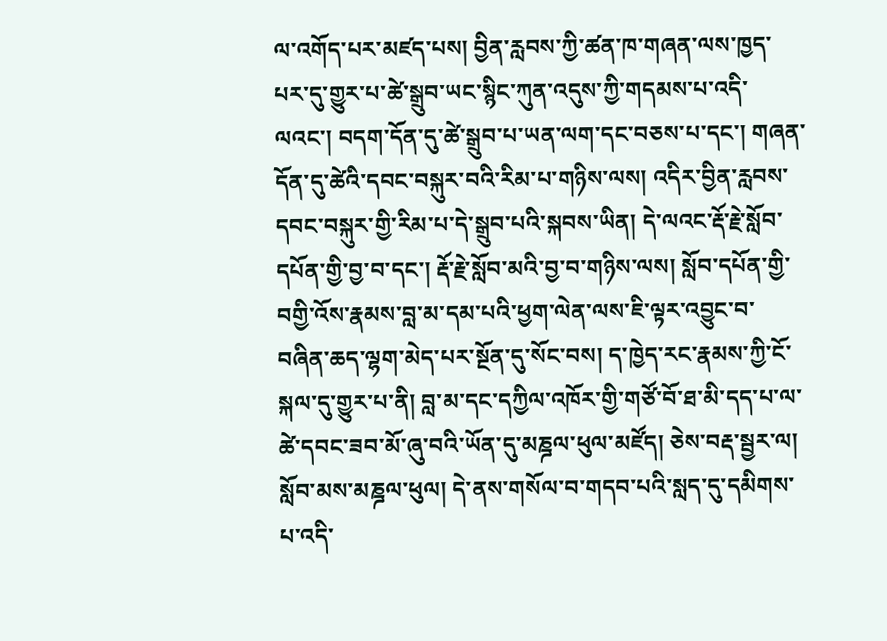ལ་འགོད་པར་མཛད་པས། བྱིན་རླབས་ཀྱི་ཚན་ཁ་གཞན་ལས་ཁྱད་པར་དུ་གྱུར་པ་ཚེ་སྒྲུབ་ཡང་སྙིང་ཀུན་འདུས་ཀྱི་གདམས་པ་འདི་ལའང་། བདག་དོན་དུ་ཚེ་སྒྲུབ་པ་ཡན་ལག་དང་བཅས་པ་དང་། གཞན་དོན་དུ་ཚེའི་དབང་བསྐུར་བའི་རིམ་པ་གཉིས་ལས། འདིར་བྱིན་རླབས་དབང་བསྐུར་གྱི་རིམ་པ་དེ་སྒྲུབ་པའི་སྐབས་ཡིན། དེ་ལའང་རྡོ་རྗེ་སློབ་དཔོན་གྱི་བྱ་བ་དང་། རྡོ་རྗེ་སློབ་མའི་བྱ་བ་གཉིས་ལས། སློབ་དཔོན་གྱི་བགྱི་འོས་རྣམས་བླ་མ་དམ་པའི་ཕྱག་ལེན་ལས་ཇི་ལྟར་འབྱུང་བ་བཞིན་ཆད་ལྷག་མེད་པར་སྔོན་དུ་སོང་བས། ད་ཁྱེད་རང་རྣམས་ཀྱི་ངོ་སྐལ་དུ་གྱུར་པ་ནི། བླ་མ་དང་དཀྱིལ་འཁོར་གྱི་གཙོ་བོ་ཐ་མི་དད་པ་ལ་ཚེ་དབང་ཟབ་མོ་ཞུ་བའི་ཡོན་དུ་མཎྜལ་ཕུལ་མཛོད། ཅེས་བརྡ་སྦྱར་ལ། སློབ་མས་མཎྜལ་ཕུལ། དེ་ནས་གསོལ་བ་གདབ་པའི་སླད་དུ་དམིགས་པ་འདི་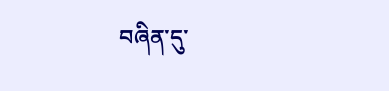བཞིན་དུ་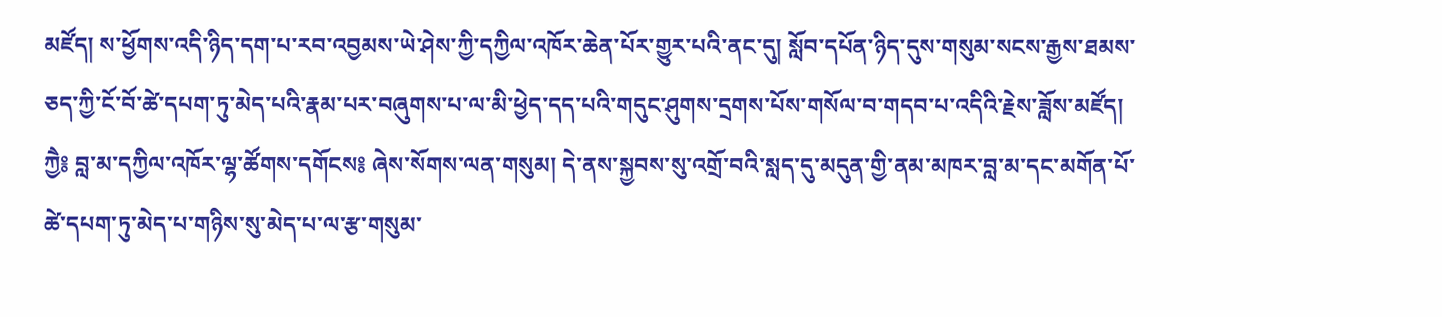མཛོད། ས་ཕྱོགས་འདི་ཉིད་དག་པ་རབ་འབྱམས་ཡེ་ཤེས་ཀྱི་དཀྱིལ་འཁོར་ཆེན་པོར་གྱུར་པའི་ནང་དུ། སློབ་དཔོན་ཉིད་དུས་གསུམ་སངས་རྒྱས་ཐམས་ཅད་ཀྱི་ངོ་བོ་ཚེ་དཔག་ཏུ་མེད་པའི་རྣམ་པར་བཞུགས་པ་ལ་མི་ཕྱེད་དད་པའི་གདུང་ཤུགས་དྲགས་པོས་གསོལ་བ་གདབ་པ་འདིའི་རྗེས་ཟློས་མཛོད། ཀྱཻ༔ བླ་མ་དཀྱིལ་འཁོར་ལྷ་ཚོགས་དགོངས༔ ཞེས་སོགས་ལན་གསུམ། དེ་ནས་སྐྱབས་སུ་འགྲོ་བའི་སླད་དུ་མདུན་གྱི་ནམ་མཁར་བླ་མ་དང་མགོན་པོ་ཚེ་དཔག་ཏུ་མེད་པ་གཉིས་སུ་མེད་པ་ལ་རྩ་གསུམ་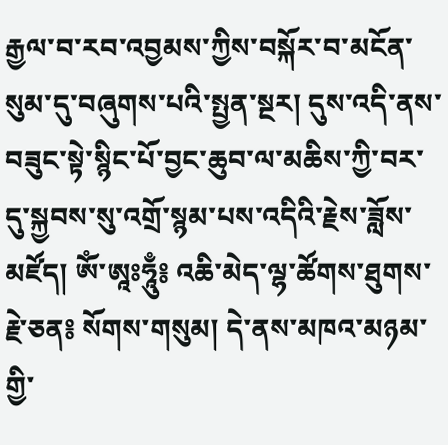རྒྱལ་བ་རབ་འབྱམས་ཀྱིས་བསྐོར་བ་མངོན་སུམ་དུ་བཞུགས་པའི་སྤྱན་སྔར། དུས་འདི་ནས་བཟུང་སྟེ་སྙིང་པོ་བྱང་ཆུབ་ལ་མཆིས་ཀྱི་བར་དུ་སྐྱབས་སུ་འགྲོ་སྙམ་པས་འདིའི་རྗེས་ཟློས་མཛོད། ཨོཾ་ཨཱཿཧཱུྃ༔ འཆི་མེད་ལྷ་ཚོགས་ཐུགས་རྗེ་ཅན༔ སོགས་གསུམ། དེ་ནས་མཁའ་མཉམ་གྱི་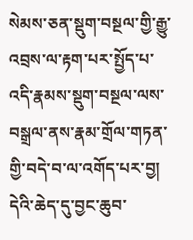སེམས་ཅན་སྡུག་བསྔལ་གྱི་རྒྱུ་འབྲས་ལ་རྟག་པར་སྤྱོད་པ་འདི་རྣམས་སྡུག་བསྔལ་ལས་བསྒྲལ་ནས་རྣམ་གྲོལ་གཏན་གྱི་བདེ་བ་ལ་འགོད་པར་བྱ། དེའི་ཆེད་དུ་བྱང་ཆུབ་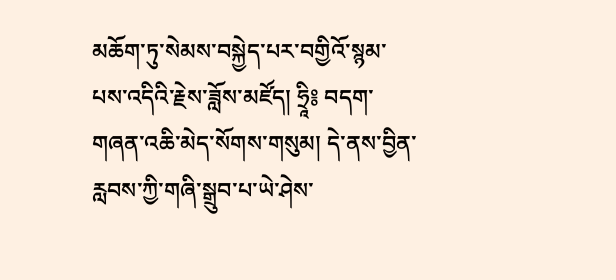མཆོག་ཏུ་སེམས་བསྐྱེད་པར་བགྱིའོ་སྙམ་པས་འདིའི་རྗེས་ཟློས་མཛོད། ཧྲཱི༔ བདག་གཞན་འཆི་མེད་སོགས་གསུམ། དེ་ནས་བྱིན་རླབས་ཀྱི་གཞི་སྒྲུབ་པ་ཡེ་ཤེས་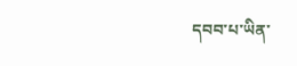དབབ་པ་ཡིན་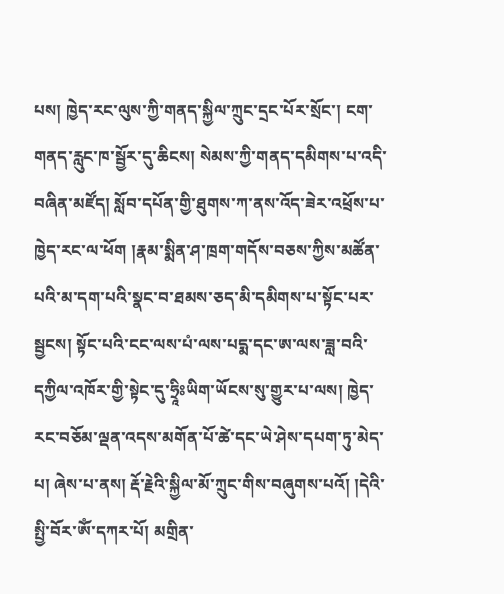པས། ཁྱེད་རང་ལུས་ཀྱི་གནད་སྐྱིལ་ཀྲུང་དྲང་པོར་སྲོང་། ངག་གནད་རླུང་ཁ་སྦྱོར་དུ་ཆིངས། སེམས་ཀྱི་གནད་དམིགས་པ་འདི་བཞིན་མཛོད། སློབ་དཔོན་གྱི་ཐུགས་ཀ་ནས་འོད་ཟེར་འཕྲོས་པ་ཁྱེད་རང་ལ་ཕོག །རྣམ་སྨིན་ཤ་ཁྲག་གདོས་བཅས་ཀྱིས་མཚོན་པའི་མ་དག་པའི་སྣང་བ་ཐམས་ཅད་མི་དམིགས་པ་སྟོང་པར་སྦྱངས། སྟོང་པའི་ངང་ལས་པཾ་ལས་པདྨ་དང་ཨ་ལས་ཟླ་བའི་དཀྱིལ་འཁོར་གྱི་སྟེང་དུ་ཧྲཱིཿཡིག་ཡོངས་སུ་གྱུར་པ་ལས། ཁྱེད་རང་བཅོམ་ལྡན་འདས་མགོན་པོ་ཚེ་དང་ཡེ་ཤེས་དཔག་ཏུ་མེད་པ། ཞེས་པ་ནས། རྡོ་རྗེའི་སྐྱིལ་མོ་ཀྲུང་གིས་བཞུགས་པའོ། །དེའི་སྤྱི་བོར་ཨོཾ་དཀར་པོ། མགྲིན་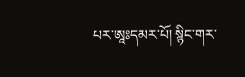པར་ཨཱཿདམར་པོ། སྙིང་གར་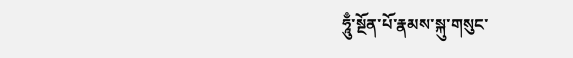ཧཱུྃ་སྔོན་པོ་རྣམས་སྐུ་གསུང་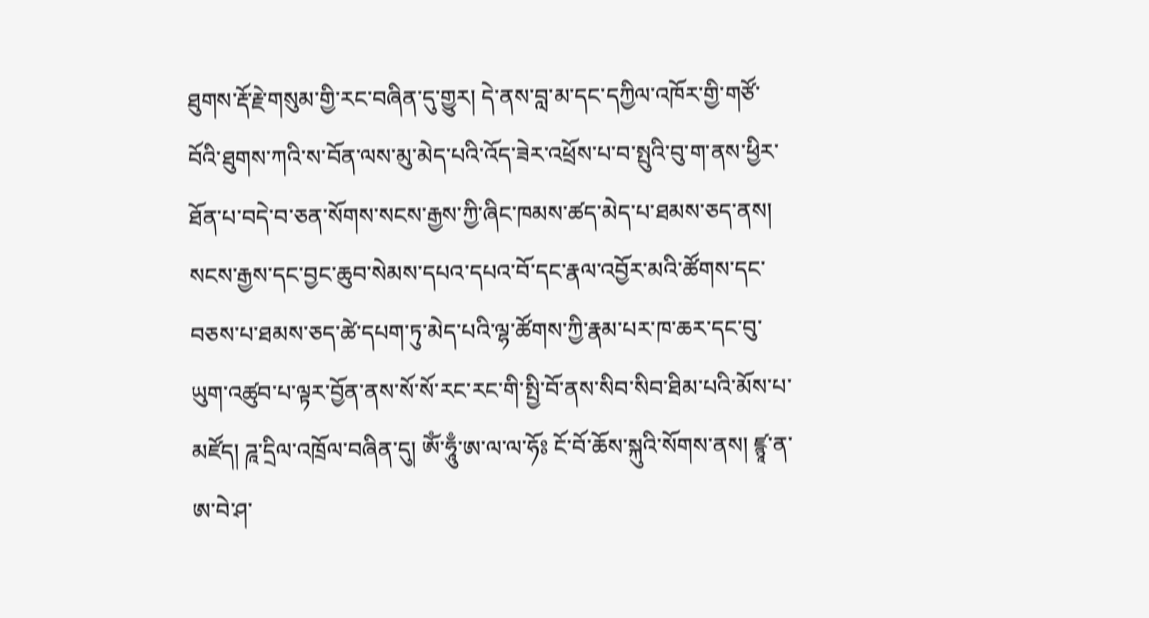ཐུགས་རྡོ་རྗེ་གསུམ་གྱི་རང་བཞིན་དུ་གྱུར། དེ་ནས་བླ་མ་དང་དཀྱིལ་འཁོར་གྱི་གཙོ་བོའི་ཐུགས་ཀའི་ས་བོན་ལས་མུ་མེད་པའི་འོད་ཟེར་འཕྲོས་པ་བ་སྤུའི་བུ་ག་ནས་ཕྱིར་ཐོན་པ་བདེ་བ་ཅན་སོགས་སངས་རྒྱས་ཀྱི་ཞིང་ཁམས་ཚད་མེད་པ་ཐམས་ཅད་ནས། སངས་རྒྱས་དང་བྱང་ཆུབ་སེམས་དཔའ་དཔའ་བོ་དང་རྣལ་འབྱོར་མའི་ཚོགས་དང་བཅས་པ་ཐམས་ཅད་ཚེ་དཔག་ཏུ་མེད་པའི་ལྷ་ཚོགས་ཀྱི་རྣམ་པར་ཁ་ཆར་དང་བུ་ཡུག་འཚུབ་པ་ལྟར་བྱོན་ནས་སོ་སོ་རང་རང་གི་སྤྱི་བོ་ནས་སིབ་སིབ་ཐིམ་པའི་མོས་པ་མཛོད། ཌཱ་དྲིལ་འཁྲོལ་བཞིན་དུ། ཨོཾ་ཧཱུྃ་ཨ་ལ་ལ་ཧོཿ ངོ་བོ་ཆོས་སྐུའི་སོགས་ནས། ཛྙཱ་ན་ཨ་བེ་ཤ་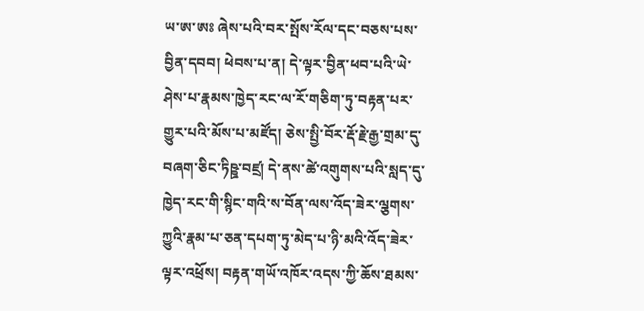ཡ་ཨ་ཨཿ ཞེས་པའི་བར་སྤོས་རོལ་དང་བཅས་པས་བྱིན་དབབ། ཕེབས་པ་ན། དེ་ལྟར་བྱིན་ཕབ་པའི་ཡེ་ཤེས་པ་རྣམས་ཁྱེད་རང་ལ་རོ་གཅིག་ཏུ་བརྟན་པར་གྱུར་པའི་མོས་པ་མཛོད། ཅེས་སྤྱི་བོར་རྡོ་རྗེ་རྒྱ་གྲམ་དུ་བཞག་ཅིང་ཏིཥྛ་བཛྲ། དེ་ནས་ཚེ་འགུགས་པའི་སླད་དུ་ཁྱེད་རང་གི་སྙིང་གའི་ས་བོན་ལས་འོད་ཟེར་ལྕགས་ཀྱུའི་རྣམ་པ་ཅན་དཔག་ཏུ་མེད་པ་ཉི་མའི་འོད་ཟེར་ལྟར་འཕྲོས། བརྟན་གཡོ་འཁོར་འདས་ཀྱི་ཆོས་ཐམས་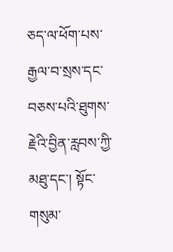ཅད་ལ་ཕོག་པས་རྒྱལ་བ་སྲས་དང་བཅས་པའི་ཐུགས་རྗེའི་བྱིན་རླབས་ཀྱི་མཐུ་དང་། སྟོང་གསུམ་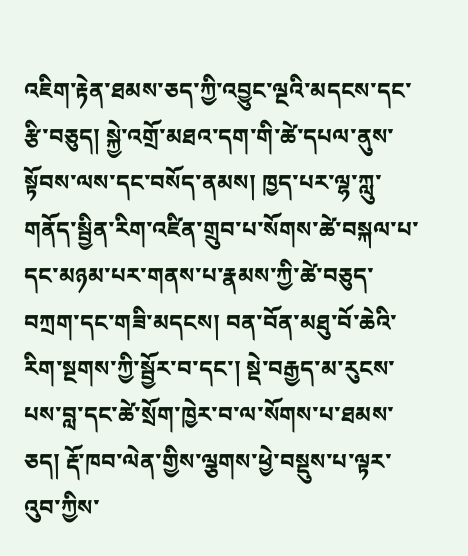འཇིག་རྟེན་ཐམས་ཅད་ཀྱི་འབྱུང་ལྔའི་མདངས་དང་རྩི་བཅུད། སྐྱེ་འགྲོ་མཐའ་དག་གི་ཚེ་དཔལ་ནུས་སྟོབས་ལས་དང་བསོད་ནམས། ཁྱད་པར་ལྷ་ཀླུ་གནོད་སྦྱིན་རིག་འཛིན་གྲུབ་པ་སོགས་ཚེ་བསྐལ་པ་དང་མཉམ་པར་གནས་པ་རྣམས་ཀྱི་ཚེ་བཅུད་བཀྲག་དང་གཟི་མདངས། བན་བོན་མཐུ་བོ་ཆེའི་རིག་སྔགས་ཀྱི་སྦྱོར་བ་དང་། སྡེ་བརྒྱད་མ་རུངས་པས་བླ་དང་ཚེ་སྲོག་ཁྱེར་བ་ལ་སོགས་པ་ཐམས་ཅད། རྡོ་ཁབ་ལེན་གྱིས་ལྕགས་ཕྱེ་བསྡུས་པ་ལྟར་འུབ་ཀྱིས་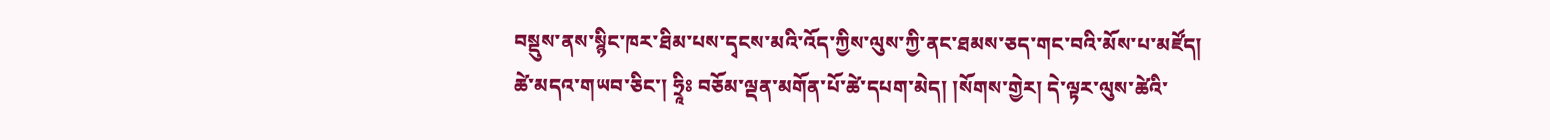བསྡུས་ནས་སྙིང་ཁར་ཐིམ་པས་དྭངས་མའི་འོད་ཀྱིས་ལུས་ཀྱི་ནང་ཐམས་ཅད་གང་བའི་མོས་པ་མཛོད། ཚེ་མདའ་གཡབ་ཅིང་། ཧྲཱིཿ བཅོམ་ལྡན་མགོན་པོ་ཚེ་དཔག་མེད། །སོགས་གྱེར། དེ་ལྟར་ལུས་ཚེའི་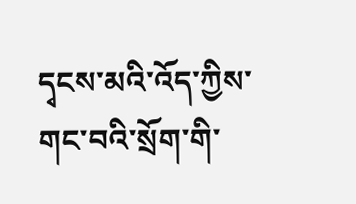དྭངས་མའི་འོད་ཀྱིས་གང་བའི་སྲོག་གི་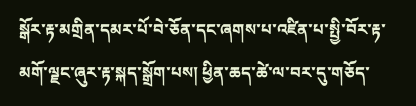སྒོར་རྟ་མགྲིན་དམར་པོ་བེ་ཅོན་དང་ཞགས་པ་འཛིན་པ་སྤྱི་བོར་རྟ་མགོ་ལྗང་ཞུར་རྟ་སྐད་སྒྲོག་པས། ཕྱིན་ཆད་ཚེ་ལ་བར་དུ་གཅོད་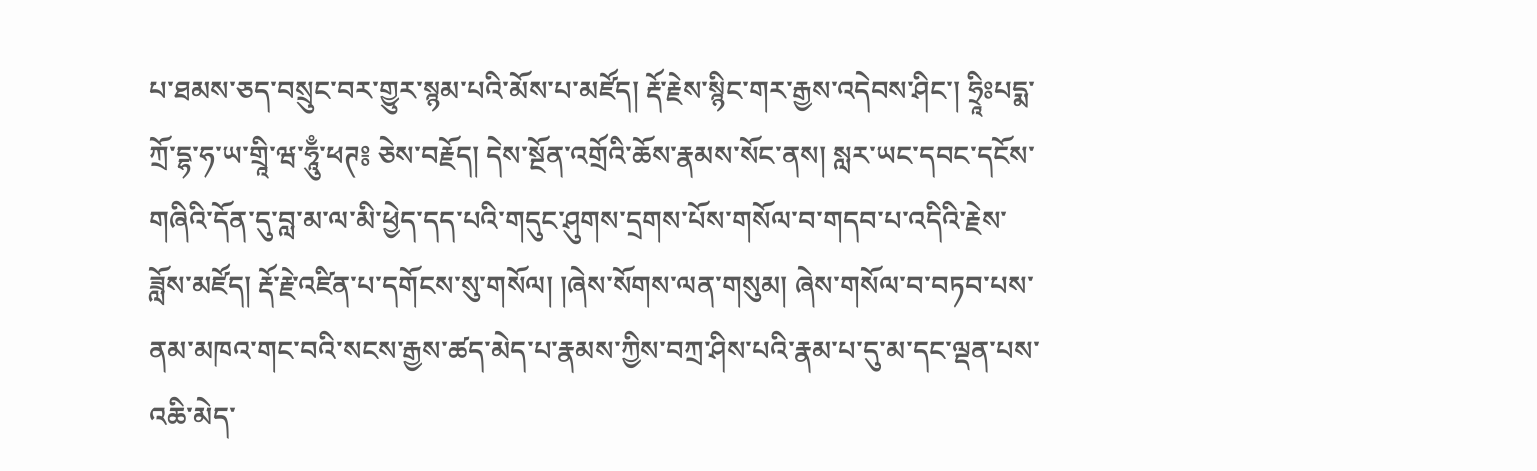པ་ཐམས་ཅད་བསྲུང་བར་གྱུར་སྙམ་པའི་མོས་པ་མཛོད། རྡོ་རྗེས་སྙིང་གར་རྒྱས་འདེབས་ཤིང་། ཧྲཱིཿཔདྨ་ཀྲོ་དྷ་ཧ་ཡ་གྲཱི་ཝ་ཧཱུྃ་ཕཊ༔ ཅེས་བརྗོད། དེས་སྔོན་འགྲོའི་ཆོས་རྣམས་སོང་ནས། སླར་ཡང་དབང་དངོས་གཞིའི་དོན་དུ་བླ་མ་ལ་མི་ཕྱེད་དད་པའི་གདུང་ཤུགས་དྲགས་པོས་གསོལ་བ་གདབ་པ་འདིའི་རྗེས་ཟློས་མཛོད། རྡོ་རྗེ་འཛིན་པ་དགོངས་སུ་གསོལ། །ཞེས་སོགས་ལན་གསུམ། ཞེས་གསོལ་བ་བཏབ་པས་ནམ་མཁའ་གང་བའི་སངས་རྒྱས་ཚད་མེད་པ་རྣམས་ཀྱིས་བཀྲ་ཤིས་པའི་རྣམ་པ་དུ་མ་དང་ལྡན་པས་འཆི་མེད་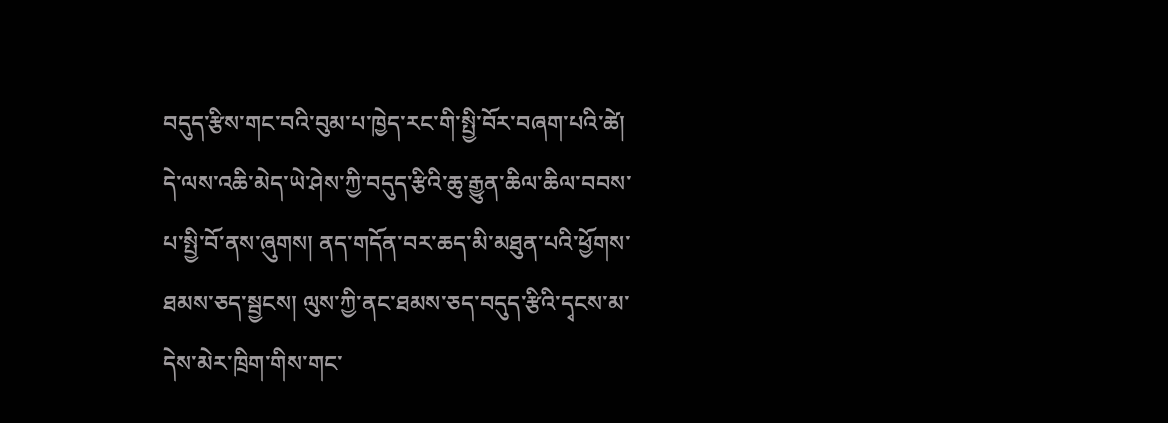བདུད་རྩིས་གང་བའི་བུམ་པ་ཁྱེད་རང་གི་སྤྱི་བོར་བཞག་པའི་ཚེ། དེ་ལས་འཆི་མེད་ཡེ་ཤེས་ཀྱི་བདུད་རྩིའི་ཆུ་རྒྱུན་ཆིལ་ཆིལ་བབས་པ་སྤྱི་བོ་ནས་ཞུགས། ནད་གདོན་བར་ཆད་མི་མཐུན་པའི་ཕྱོགས་ཐམས་ཅད་སྦྱངས། ལུས་ཀྱི་ནང་ཐམས་ཅད་བདུད་རྩིའི་དྭངས་མ་དེས་མེར་ཁྲིག་གིས་གང་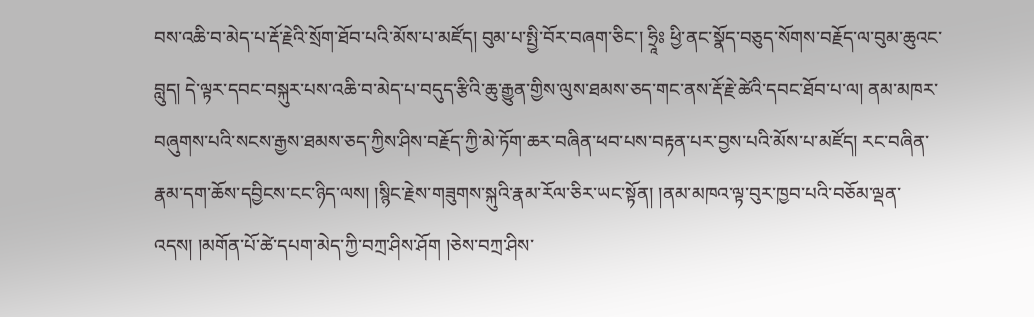བས་འཆི་བ་མེད་པ་རྡོ་རྗེའི་སྲོག་ཐོབ་པའི་མོས་པ་མཛོད། བུམ་པ་སྤྱི་བོར་བཞག་ཅིང་། ཧྲཱིཿ ཕྱི་ནང་སྣོད་བཅུད་སོགས་བརྗོད་ལ་བུམ་ཆུའང་བླུད། དེ་ལྟར་དབང་བསྐུར་པས་འཆི་བ་མེད་པ་བདུད་རྩིའི་ཆུ་རྒྱུན་གྱིས་ལུས་ཐམས་ཅད་གང་ནས་རྡོ་རྗེ་ཚེའི་དབང་ཐོབ་པ་ལ། ནམ་མཁར་བཞུགས་པའི་སངས་རྒྱས་ཐམས་ཅད་ཀྱིས་ཤིས་བརྗོད་ཀྱི་མེ་ཏོག་ཆར་བཞིན་ཕབ་པས་བརྟན་པར་བྱས་པའི་མོས་པ་མཛོད། རང་བཞིན་རྣམ་དག་ཆོས་དབྱིངས་ངང་ཉིད་ལས། །སྙིང་རྗེས་གཟུགས་སྐུའི་རྣམ་རོལ་ཅིར་ཡང་སྟོན། །ནམ་མཁའ་ལྟ་བུར་ཁྱབ་པའི་བཅོམ་ལྡན་འདས། །མགོན་པོ་ཚེ་དཔག་མེད་ཀྱི་བཀྲ་ཤིས་ཤོག །ཅེས་བཀྲ་ཤིས་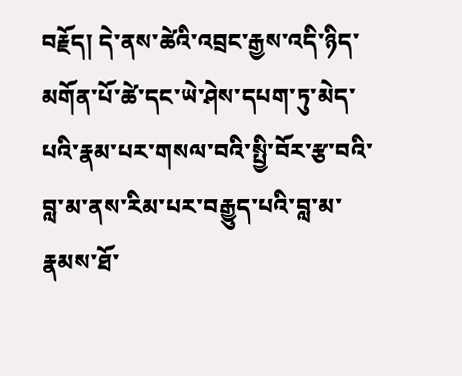བརྗོད། དེ་ནས་ཚེའི་འབྲང་རྒྱས་འདི་ཉིད་མགོན་པོ་ཚེ་དང་ཡེ་ཤེས་དཔག་ཏུ་མེད་པའི་རྣམ་པར་གསལ་བའི་སྤྱི་བོར་རྩ་བའི་བླ་མ་ནས་རིམ་པར་བརྒྱུད་པའི་བླ་མ་རྣམས་ཐོ་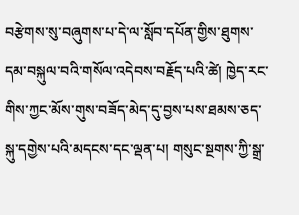བརྩེགས་སུ་བཞུགས་པ་དེ་ལ་སློབ་དཔོན་གྱིས་ཐུགས་དམ་བསྐུལ་བའི་གསོལ་འདེབས་བརྗོད་པའི་ཚེ། ཁྱེད་རང་གིས་ཀྱང་མོས་གུས་བཟོད་མེད་དུ་བྱས་པས་ཐམས་ཅད་སྐུ་དགྱེས་པའི་མདངས་དང་ལྡན་པ། གསུང་སྔགས་ཀྱི་སྒྲ་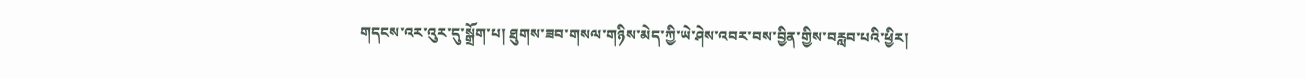གདངས་འར་འུར་དུ་སྒྲོག་པ། ཐུགས་ཟབ་གསལ་གཉིས་མེད་ཀྱི་ཡེ་ཤེས་འབར་བས་བྱིན་གྱིས་བརླབ་པའི་ཕྱིར།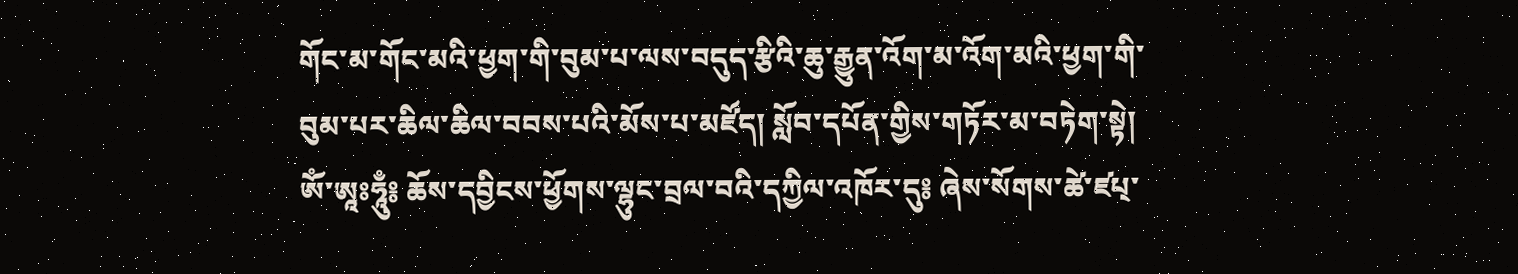གོང་མ་གོང་མའི་ཕྱག་གི་བུམ་པ་ལས་བདུད་རྩིའི་ཆུ་རྒྱུན་འོག་མ་འོག་མའི་ཕྱག་གི་བུམ་པར་ཆིལ་ཆིལ་བབས་པའི་མོས་པ་མཛོད། སློབ་དཔོན་གྱིས་གཏོར་མ་བཏེག་སྟེ། ཨོཾ་ཨཱཿཧཱུྃ༔ ཆོས་དབྱིངས་ཕྱོགས་ལྷུང་བྲལ་བའི་དཀྱིལ་འཁོར་དུ༔ ཞེས་སོགས་ཚེ་ཛཔ྄་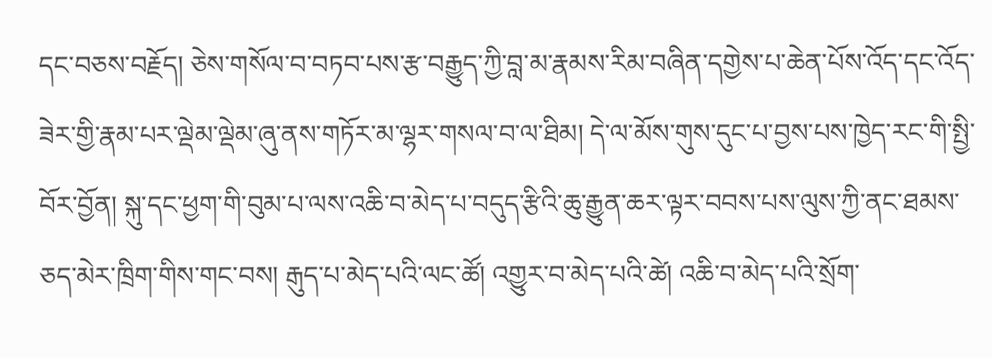དང་བཅས་བརྗོད། ཅེས་གསོལ་བ་བཏབ་པས་རྩ་བརྒྱུད་ཀྱི་བླ་མ་རྣམས་རིམ་བཞིན་དགྱེས་པ་ཆེན་པོས་འོད་དང་འོད་ཟེར་གྱི་རྣམ་པར་ལྡེམ་ལྡེམ་ཞུ་ནས་གཏོར་མ་ལྷར་གསལ་བ་ལ་ཐིམ། དེ་ལ་མོས་གུས་དུང་པ་བྱས་པས་ཁྱེད་རང་གི་སྤྱི་བོར་བྱོན། སྐུ་དང་ཕྱག་གི་བུམ་པ་ལས་འཆི་བ་མེད་པ་བདུད་རྩིའི་ཆུ་རྒྱུན་ཆར་ལྟར་བབས་པས་ལུས་ཀྱི་ནང་ཐམས་ཅད་མེར་ཁྲིག་གིས་གང་བས། རྒུད་པ་མེད་པའི་ལང་ཚོ། འགྱུར་བ་མེད་པའི་ཚེ། འཆི་བ་མེད་པའི་སྲོག་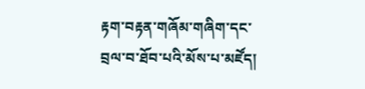རྟག་བརྟན་གཞོམ་གཞིག་དང་བྲལ་བ་ཐོབ་པའི་མོས་པ་མཛོད།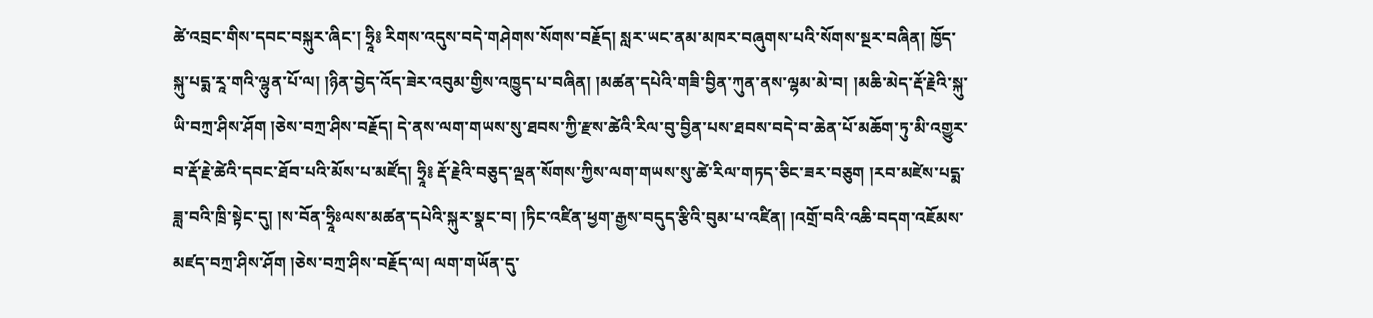ཚེ་འབྲང་གིས་དབང་བསྐུར་ཞིང་། ཧྲཱི༔ རིགས་འདུས་བདེ་གཤེགས་སོགས་བརྗོད། སླར་ཡང་ནམ་མཁར་བཞུགས་པའི་སོགས་སྔར་བཞིན། ཁྱོད་སྐུ་པདྨ་རཱ་གའི་ལྷུན་པོ་ལ། །ཉིན་བྱེད་འོད་ཟེར་འབུམ་གྱིས་འཁྱུད་པ་བཞིན། །མཚན་དཔེའི་གཟི་བྱིན་ཀུན་ནས་ལྷམ་མེ་བ། །མཆི་མེད་རྡོ་རྗེའི་སྐུ་ཡི་བཀྲ་ཤིས་ཤོག །ཅེས་བཀྲ་ཤིས་བརྗོད། དེ་ནས་ལག་གཡས་སུ་ཐབས་ཀྱི་རྫས་ཚེའི་རིལ་བུ་བྱིན་པས་ཐབས་བདེ་བ་ཆེན་པོ་མཆོག་ཏུ་མི་འགྱུར་བ་རྡོ་རྗེ་ཚེའི་དབང་ཐོབ་པའི་མོས་པ་མཛོད། ཧྲཱི༔ རྡོ་རྗེའི་བཅུད་ལྡན་སོགས་ཀྱིས་ལག་གཡས་སུ་ཚེ་རིལ་གཏད་ཅིང་ཟར་བཅུག །རབ་མཛེས་པདྨ་ཟླ་བའི་ཁྲི་སྟེང་དུ། །ས་བོན་ཧྲཱིཿལས་མཚན་དཔེའི་སྐུར་སྣང་བ། །ཏིང་འཛིན་ཕྱག་རྒྱས་བདུད་རྩིའི་བུམ་པ་འཛིན། །འགྲོ་བའི་འཆི་བདག་འཇོམས་མཛད་བཀྲ་ཤིས་ཤོག །ཅེས་བཀྲ་ཤིས་བརྗོད་ལ། ལག་གཡོན་དུ་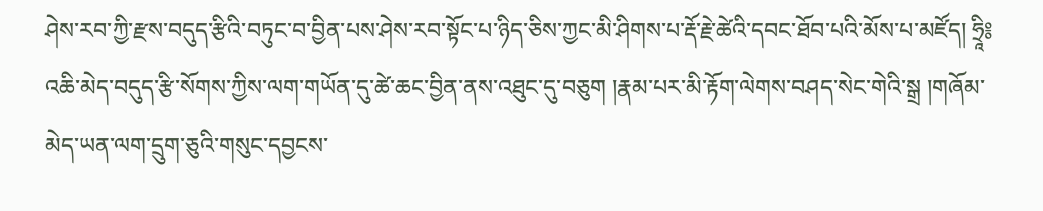ཤེས་རབ་ཀྱི་རྫས་བདུད་རྩིའི་བཏུང་བ་བྱིན་པས་ཤེས་རབ་སྟོང་པ་ཉིད་ཅིས་ཀྱང་མི་ཤིགས་པ་རྡོ་རྗེ་ཚེའི་དབང་ཐོབ་པའི་མོས་པ་མཛོད། ཧྲཱི༔ འཆི་མེད་བདུད་རྩི་སོགས་ཀྱིས་ལག་གཡོན་དུ་ཚེ་ཆང་བྱིན་ནས་འཐུང་དུ་བཅུག །རྣམ་པར་མི་རྟོག་ལེགས་བཤད་སེང་གེའི་སྒྲ །གཞོམ་མེད་ཡན་ལག་དྲུག་ཅུའི་གསུང་དབྱངས་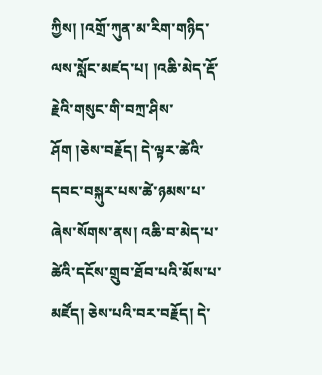ཀྱིས། །འགྲོ་ཀུན་མ་རིག་གཉིད་ལས་སློང་མཛད་པ། །འཆི་མེད་རྡོ་རྗེའི་གསུང་གི་བཀྲ་ཤིས་ཤོག །ཅེས་བརྗོད། དེ་ལྟར་ཚེའི་དབང་བསྐུར་པས་ཚེ་ཉམས་པ་ཞེས་སོགས་ནས། འཆི་བ་མེད་པ་ཚེའི་དངོས་གྲུབ་ཐོབ་པའི་མོས་པ་མཛོད། ཅེས་པའི་བར་བརྗོད། དེ་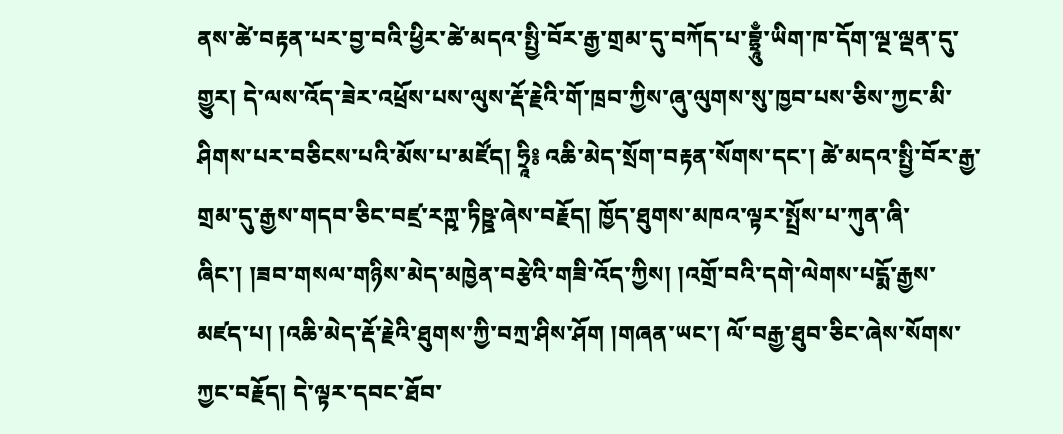ནས་ཚེ་བརྟན་པར་བྱ་བའི་ཕྱིར་ཚེ་མདའ་སྤྱི་བོར་རྒྱ་གྲམ་དུ་བཀོད་པ་བྷྲཱུྃ་ཡིག་ཁ་དོག་ལྔ་ལྡན་དུ་གྱུར། དེ་ལས་འོད་ཟེར་འཕྲོས་པས་ལུས་རྡོ་རྗེའི་གོ་ཁྲབ་ཀྱིས་ཞུ་ལུགས་སུ་ཁྱབ་པས་ཅིས་ཀྱང་མི་ཤིགས་པར་བཅིངས་པའི་མོས་པ་མཛོད། ཧྲཱི༔ འཆི་མེད་སྲོག་བརྟན་སོགས་དང་། ཚེ་མདའ་སྤྱི་བོར་རྒྱ་གྲམ་དུ་རྒྱས་གདབ་ཅིང་བཛྲ་རཀྵ་ཏིཥྛ་ཞེས་བརྗོད། ཁྱོད་ཐུགས་མཁའ་ལྟར་སྤྲོས་པ་ཀུན་ཞི་ཞིང་། །ཟབ་གསལ་གཉིས་མེད་མཁྱེན་བརྩེའི་གཟི་འོད་ཀྱིས། །འགྲོ་བའི་དགེ་ལེགས་པདྨོ་རྒྱས་མཛད་པ། །འཆི་མེད་རྡོ་རྗེའི་ཐུགས་ཀྱི་བཀྲ་ཤིས་ཤོག །གཞན་ཡང་། ལོ་བརྒྱ་ཐུབ་ཅིང་ཞེས་སོགས་ཀྱང་བརྗོད། དེ་ལྟར་དབང་ཐོབ་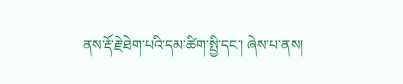ནས་རྡོ་རྗེ་ཐེག་པའི་དམ་ཚིག་སྤྱི་དང་། ཞེས་པ་ནས།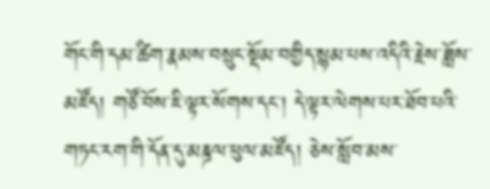གོང་གི་དམ་ཚིག་རྣམས་བསྲུང་སྡོམ་བགྱིད་སྙམ་པས་འདིའི་རྗེས་ཟློས་མཛོད། གཙོ་བོས་ཇི་ལྟར་སོགས་དང་། དེ་ལྟར་ལེགས་པར་ཐོབ་པའི་གཏང་རག་གི་དོན་དུ་མཎྜལ་ཕུལ་མཛོད། ཅེས་སློབ་མས་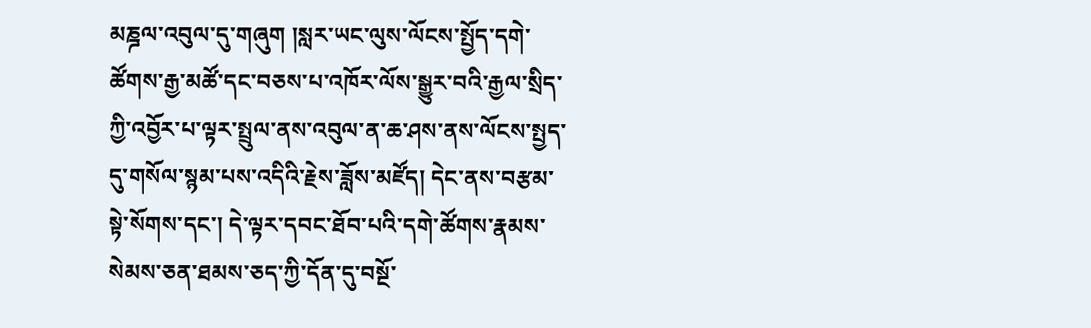མཎྜལ་འབུལ་དུ་གཞུག །སླར་ཡང་ལུས་ལོངས་སྤྱོད་དགེ་ཚོགས་རྒྱ་མཚོ་དང་བཅས་པ་འཁོར་ལོས་སྒྱུར་བའི་རྒྱལ་སྲིད་ཀྱི་འབྱོར་པ་ལྟར་སྤྲུལ་ནས་འབུལ་ན་ཆ་ཤས་ནས་ལོངས་སྤྱད་དུ་གསོལ་སྙམ་པས་འདིའི་རྗེས་ཟློས་མཛོད། དེང་ནས་བརྩམ་སྟེ་སོགས་དང་། དེ་ལྟར་དབང་ཐོབ་པའི་དགེ་ཚོགས་རྣམས་སེམས་ཅན་ཐམས་ཅད་ཀྱི་དོན་དུ་བསྔོ་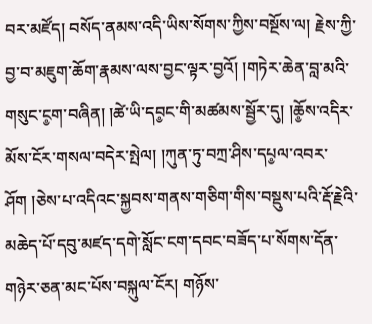བར་མཛོད། བསོད་ནམས་འདི་ཡིས་སོགས་ཀྱིས་བསྔོས་ལ། རྗེས་ཀྱི་བྱ་བ་མཇུག་ཆོག་རྣམས་ལས་བྱང་ལྟར་བྱའོ། །གཏེར་ཆེན་བླ་མའི་གསུང་ང༵ག་བཞིན། །ཚེ་ཡི་དབ༵ང་གི་མཚམས་སྦྱོར་དུ། །ཆོ༵ས་འདིར་མོས་ངོར་གསལ་བདེར་སྤེལ། །ཀུན་ཏུ་བཀྲ་ཤིས་དཔ༵ལ་འབར་ཤོག །ཅེས་པ་འདིའང་སྐྱབས་གནས་གཅིག་གིས་བསྡུས་པའི་རྡོ་རྗེའི་མཆེད་པོ་དབུ་མཛད་དགེ་སློང་ངག་དབང་བཟོད་པ་སོགས་དོན་གཉེར་ཅན་མང་པོས་བསྐུལ་ངོར། གཉོས་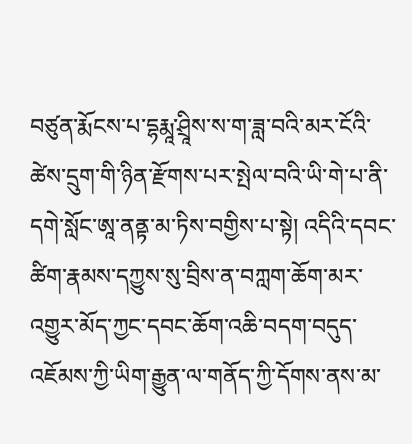བཙུན་རྨོངས་པ་དྷརྨཱ་ཤྲཱིས་ས་ག་ཟླ་བའི་མར་ངོའི་ཚེས་དྲུག་གི་ཉིན་རྫོགས་པར་སྤེལ་བའི་ཡི་གེ་པ་ནི་དགེ་སློང་ཨཱ་ནནྟ་མ་ཏིས་བགྱིས་པ་སྟེ། འདིའི་དབང་ཚིག་རྣམས་དཀྱུས་སུ་བྲིས་ན་བཀླག་ཆོག་མར་འགྱུར་མོད་ཀྱང་དབང་ཆོག་འཆི་བདག་བདུད་འཇོམས་ཀྱི་ཡིག་རྒྱུན་ལ་གནོད་ཀྱི་དོགས་ནས་མ་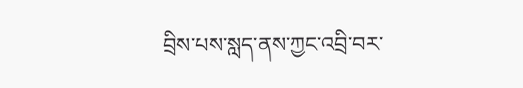བྲིས་པས་སླད་ནས་ཀྱང་འབྲི་བར་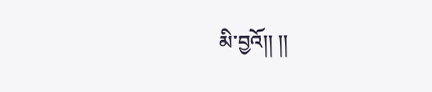མི་བྱའོ།། །།